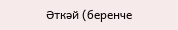Әткәй (беренче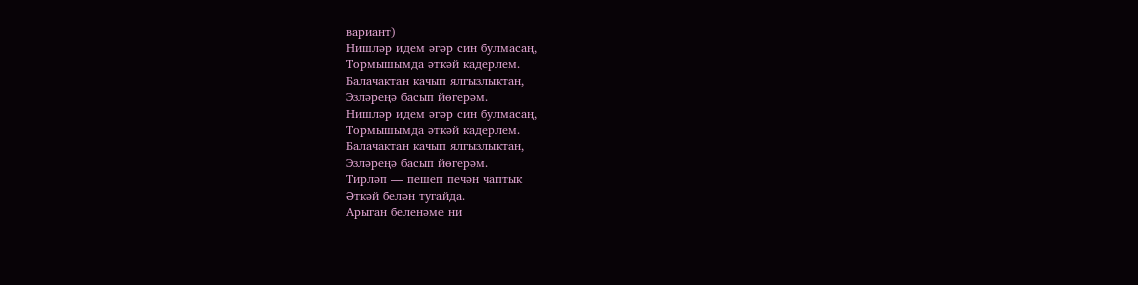вариант)
Нишләр идем әгәр син булмасаң,
Тормышымда әткәй кадерлем.
Балачактан качып ялгызлыктан,
Эзләреңә басып йөгерәм.
Нишләр идем әгәр син булмасаң,
Тормышымда әткәй кадерлем.
Балачактан качып ялгызлыктан,
Эзләреңә басып йөгерәм.
Тирләп — пешеп печән чаптык
Әткәй белән тугайда.
Арыган беленәме ни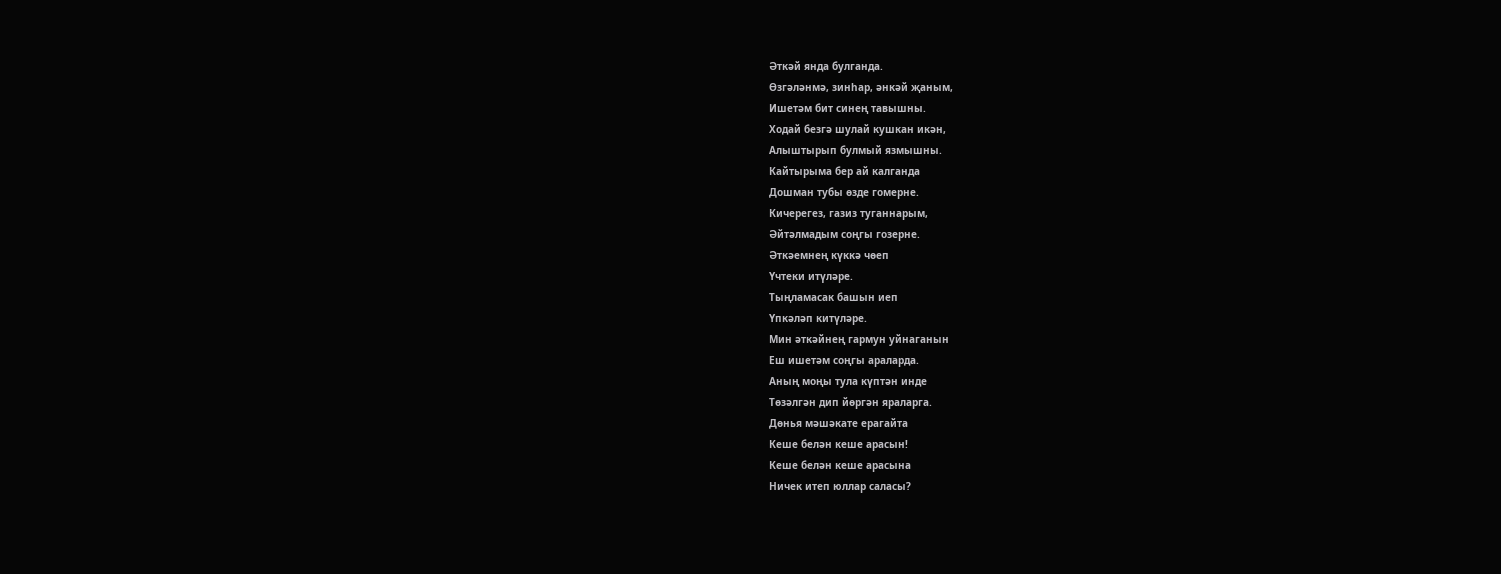Әткәй янда булганда.
Өзгәләнмә, зинһар, әнкәй җаным,
Ишетәм бит синең тавышны.
Ходай безгә шулай кушкан икән,
Алыштырып булмый язмышны.
Кайтырыма бер ай калганда
Дошман тубы өзде гомерне.
Кичерегез, газиз туганнарым,
Әйтәлмадым соңгы гозерне.
Әткәемнең күккә чөеп
Үчтеки итүләре.
Тыңламасак башын иеп
Үпкәләп китүләре.
Мин әткәйнең гармун уйнаганын
Еш ишетәм соңгы араларда.
Аның моңы тула күптән инде
Төзәлгән дип йөргән яраларга.
Дөнья мәшәкате ерагайта
Кеше белән кеше арасын!
Кеше белән кеше арасына
Ничек итеп юллар саласы?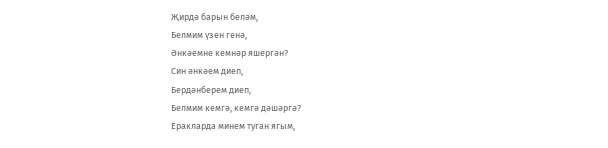Җирдә барын беләм,
Белмим үзен генә,
Әнкәемне кемнәр яшергән?
Син әнкәем диеп,
Бердәнберем диеп,
Белмим кемгә, кемгә дәшәргә?
Еракларда минем туган ягым,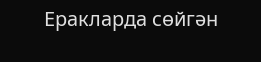Еракларда сөйгән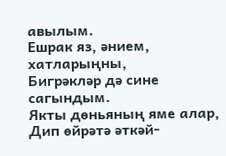авылым.
Ешрак яз, әнием, хатларыңны,
Бигрәкләр дә сине сагындым.
Якты дөньяның яме алар,
Дип өйрәтә әткәй-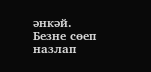әнкәй.
Безне сөеп назлап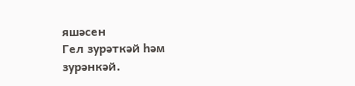яшәсен
Гел зурәткәй һәм зурәнкәй.